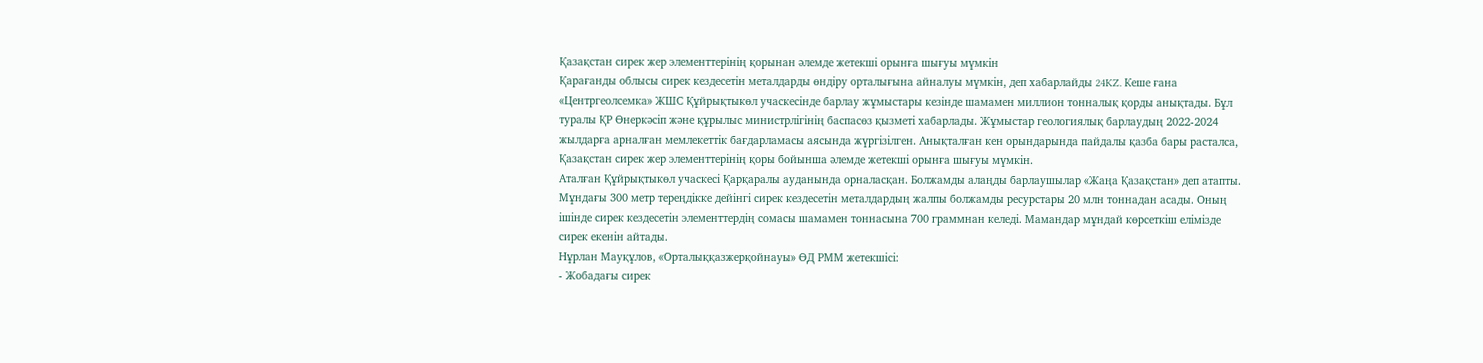Қазақстан сирек жер элементтерінің қорынан әлемде жетекші орынға шығуы мүмкін
Қарағанды облысы сирек кездесетін металдарды өндіру орталығына айналуы мүмкін, деп хабарлайды 24KZ. Кеше ғана «Центргеолсемка» ЖШС Құйрықтыкөл учаскесінде барлау жұмыстары кезінде шамамен миллион тонналық қорды анықтады. Бұл туралы ҚР Өнеркәсіп және құрылыс министрлігінің баспасөз қызметі хабарлады. Жұмыстар геологиялық барлаудың 2022-2024 жылдарға арналған мемлекеттік бағдарламасы аясында жүргізілген. Анықталған кен орындарында пайдалы қазба бары расталса, Қазақстан сирек жер элементтерінің қоры бойынша әлемде жетекші орынға шығуы мүмкін.
Аталған Құйрықтыкөл учаскесі Қарқаралы ауданында орналасқан. Болжамды алаңды барлаушылар «Жаңа Қазақстан» деп атапты. Мұндағы 300 метр тереңдікке дейінгі сирек кездесетін металдардың жалпы болжамды ресурстары 20 млн тоннадан асады. Оның ішінде сирек кездесетін элементтердің сомасы шамамен тоннасына 700 граммнан келеді. Мамандар мұндай көрсеткіш елімізде сирек екенін айтады.
Нұрлан Мауқұлов, «Орталыққазжерқойнауы» ӨД РММ жетекшісі:
- Жобадағы сирек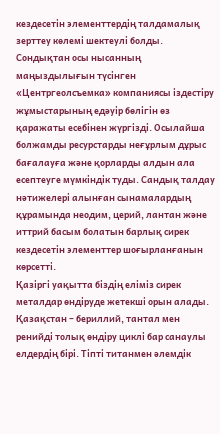кездесетін элементтердің талдамалық зерттеу көлемі шектеулі болды. Сондықтан осы нысанның маңыздылығын түсінген «Центргеолсъемка» компаниясы іздестіру жұмыстарының едәуір бөлігін өз қаражаты есебінен жүргізді. Осылайша болжамды ресурстарды неғұрлым дұрыс бағалауға және қорларды алдын ала есептеуге мүмкіндік туды. Сандық талдау нәтижелері алынған сынамалардың құрамында неодим, церий, лантан және иттрий басым болатын барлық сирек кездесетін элементтер шоғырланғанын көрсетті.
Қазіргі уақытта біздің еліміз сирек металдар өндіруде жетекші орын алады. Қазақстан – бериллий, тантал мен ренийді толық өндіру циклі бар санаулы елдердің бірі. Тіпті титанмен әлемдік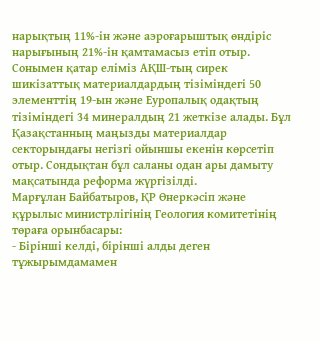нарықтың 11%-ін және аэроғарыштық өндіріс нарығының 21%-ін қамтамасыз етіп отыр. Сонымен қатар еліміз АҚШ-тың сирек шикізаттық материалдардың тізіміндегі 50 элементтің 19-ын және Еуропалық одақтың тізіміндегі 34 минералдың 21 жеткізе алады. Бұл Қазақстанның маңызды материалдар секторындағы негізгі ойыншы екенін көрсетіп отыр. Сондықтан бұл саланы одан ары дамыту мақсатында реформа жүргізілді.
Марғұлан Байбатыров, ҚР Өнеркәсіп және құрылыс министрлігінің Геология комитетінің төраға орынбасары:
- Бірінші келді, бірінші алды деген тұжырымдамамен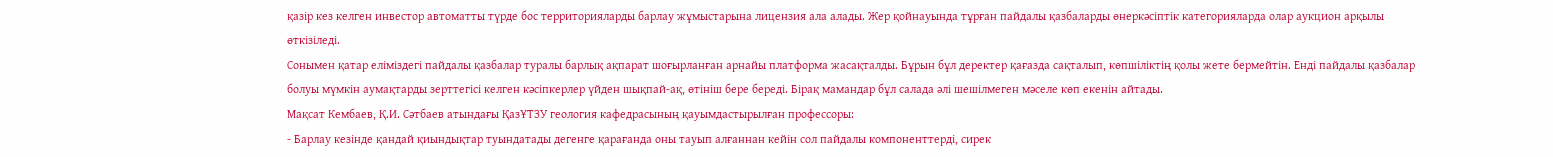қазір кез келген инвестор автоматты түрде бос территорияларды барлау жұмыстарына лицензия ала алады. Жер қойнауында тұрған пайдалы қазбаларды өнеркәсіптік категорияларда олар аукцион арқылы өткізіледі.
Сонымен қатар еліміздегі пайдалы қазбалар туралы барлық ақпарат шоғырланған арнайы платформа жасақталды. Бұрын бұл деректер қағазда сақталып, көпшіліктің қолы жете бермейтін. Енді пайдалы қазбалар болуы мүмкін аумақтарды зерттегісі келген кәсіпкерлер үйден шықпай-ақ, өтініш бере береді. Бірақ мамандар бұл салада әлі шешілмеген мәселе көп екенін айтады.
Мақсат Кембаев, Қ.И. Сәтбаев атындағы ҚазҰТЗУ геология кафедрасының қауымдастырылған профессоры:
- Барлау кезінде қандай қиындықтар туындатады дегенге қарағанда оны тауып алғаннан кейін сол пайдалы компоненттерді, сирек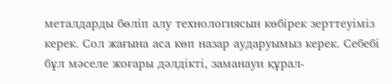металдарды бөліп алу технологиясын көбірек зерттеуіміз керек. Сол жағына аса көп назар аударуымыз керек. Себебі бұл мәселе жоғары дәлдікті, заманауи құрал-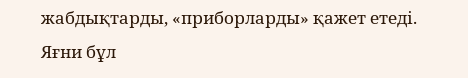жабдықтарды, «приборларды» қажет етеді.
Яғни бұл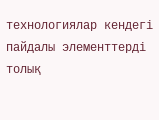технологиялар кендегі пайдалы элементтерді толық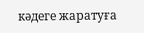кәдеге жаратуға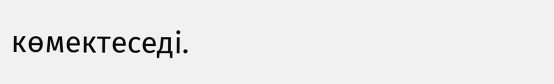көмектеседі.